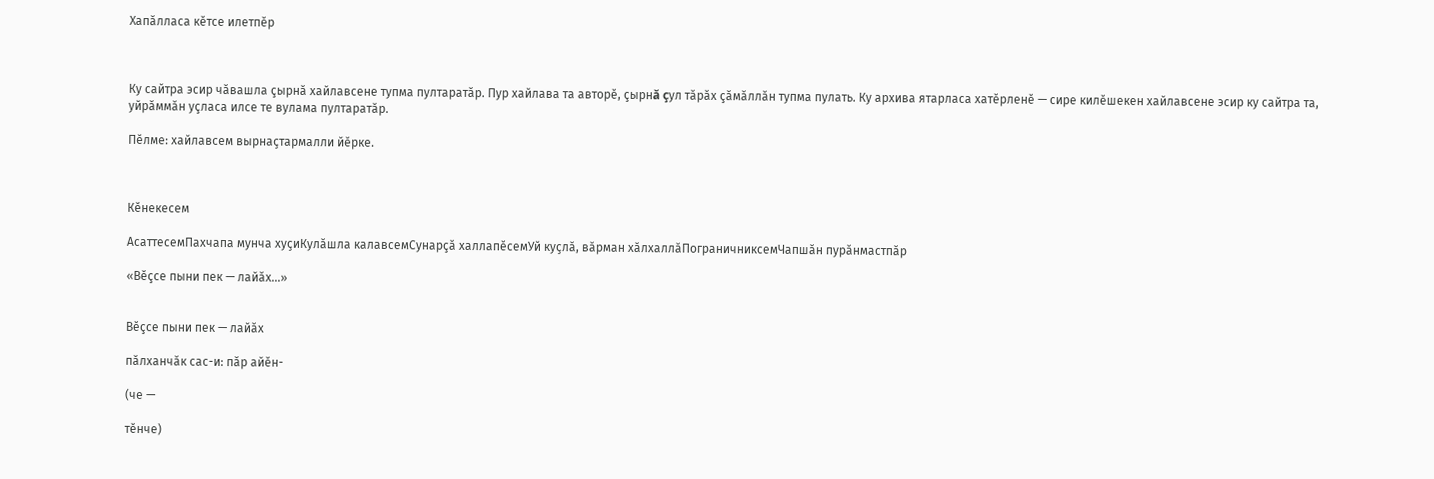Хапăлласа кĕтсе илетпĕр



Ку сайтра эсир чăвашла çырнă хайлавсене тупма пултаратăр. Пур хайлава та авторĕ, çырнă çул тăрăх çăмăллăн тупма пулать. Ку архива ятарласа хатĕрленĕ — сире килĕшекен хайлавсене эсир ку сайтра та, уйрăммăн уçласа илсе те вулама пултаратăр.

Пӗлме: хайлавсем вырнаҫтармалли йӗрке.



Кĕнекесем

АсаттесемПахчапа мунча хуҫиКулăшла калавсемСунарçă халлапĕсемУй куҫлӑ, вӑрман хӑлхаллӑПограничниксемЧапшăн пурăнмастпăр

«Вĕçсе пыни пек — лайăх...»


Вĕçсе пыни пек — лайăх

пăлханчăк сас-и: пăр айĕн-

(че —

тĕнче)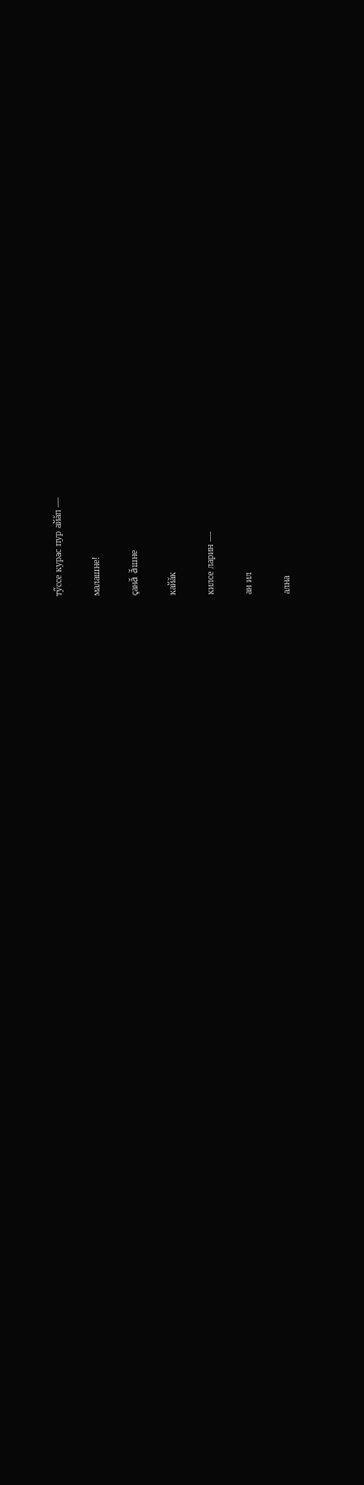тӳссе курас пур айăп —

малашне!

çанă ăшне

кайăк

килсе ларин —

ан ил

ална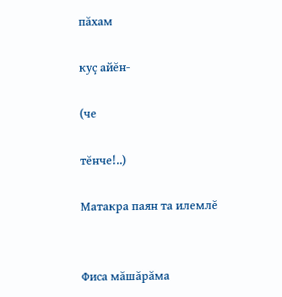пăхам

куç айĕн-

(че

тĕнче!..)

Матакра паян та илемлĕ


Фиса мăшăрăма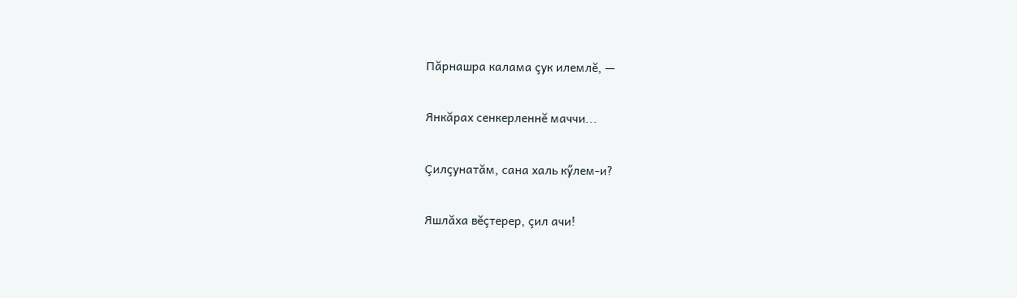Пăрнашра калама çук илемлĕ, —

Янкăрах сенкерленнĕ маччи...

Çилçунатăм, сана халь кӳлем-и?

Яшлăха вĕçтерер, çил ачи!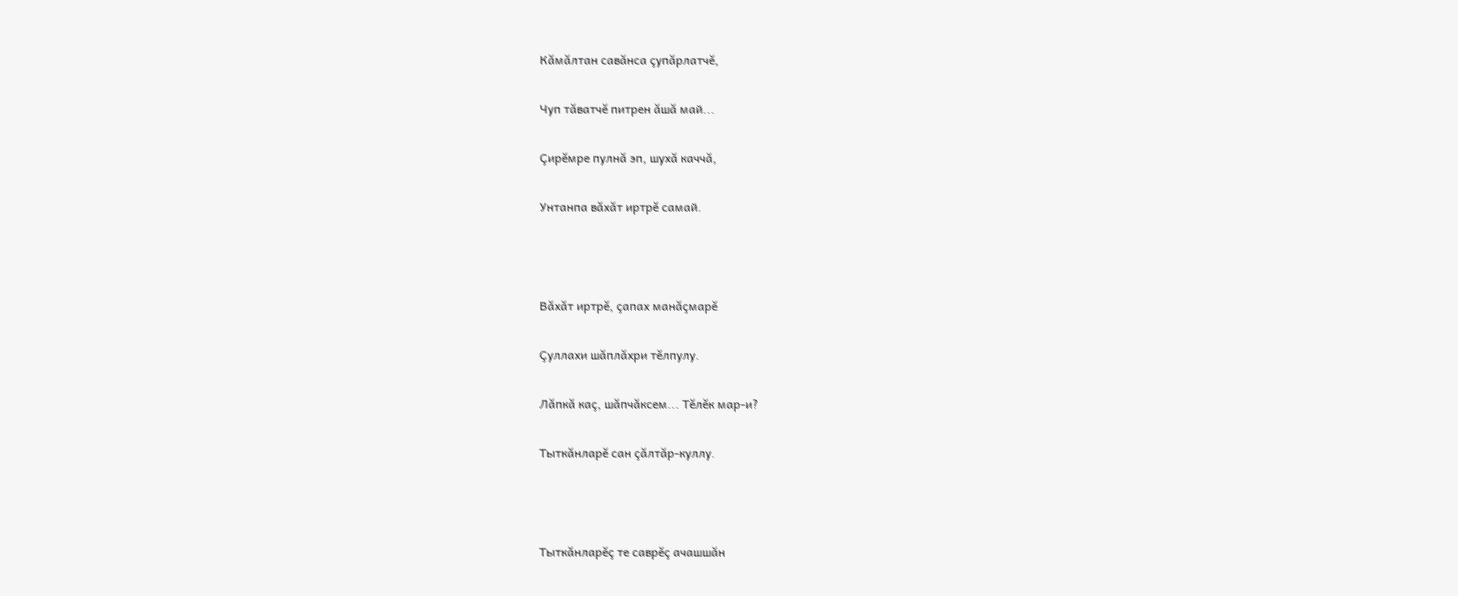Кăмăлтан савăнса çупăрлатчĕ,

Чуп тăватчĕ питрен ăшă май...

Çирĕмре пулнă эп, шухă каччă,

Унтанпа вăхăт иртрĕ самай.



Вăхăт иртрĕ, çапах манăçмарĕ

Çуллахи шăплăхри тĕлпулу.

Лăпкă каç, шăпчăксем... Тĕлĕк мар-и?

Тыткăнларĕ сан çăлтăр-куллу.



Тыткăнларĕç те саврĕç ачашшăн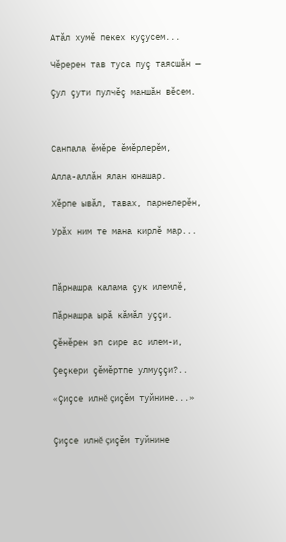Атăл хумĕ пекех куçусем...

Чĕререн тав туса пуç таясшăн —

Çул çути пулчĕç маншăн вĕсем.



Санпала ĕмĕре ĕмĕрлерĕм,

Алла-аллăн ялан юнашар.

Хĕрпе ывăл, тавах, парнелерĕн,

Урăх ним те мана кирлĕ мар...



Пăрнашра калама çук илемлĕ,

Пăрнашра ырă кăмăл уççи.

Çĕнĕрен эп сире ас илем-и,

Çеçкери çĕмĕртпе улмуççи?..

«Çиçсе илнĕ çиçĕм туйнине...»


Çиçсе илнĕ çиçĕм туйнине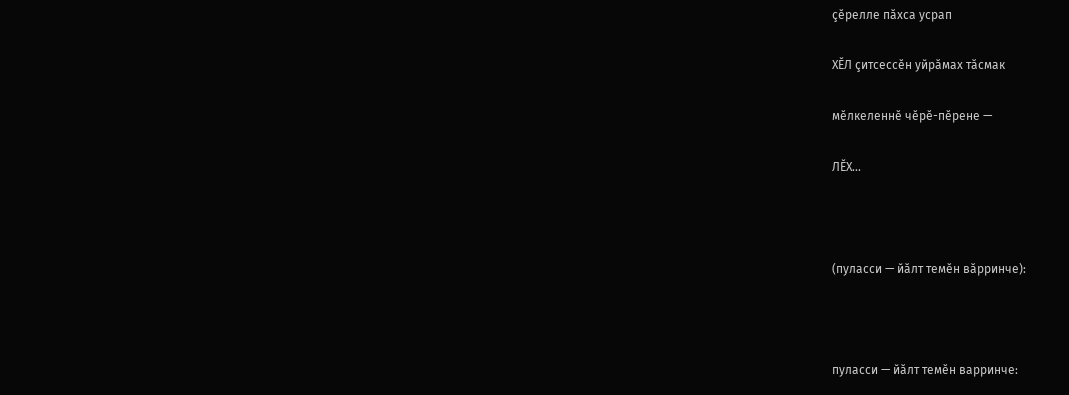çĕрелле пăхса усрап

ХĔЛ çитсессĕн уйрăмах тăсмак

мĕлкеленнĕ чĕрĕ-пĕрене —

ЛĔХ...



(пуласси — йăлт темĕн вăрринче):



пуласси — йăлт темĕн варринче: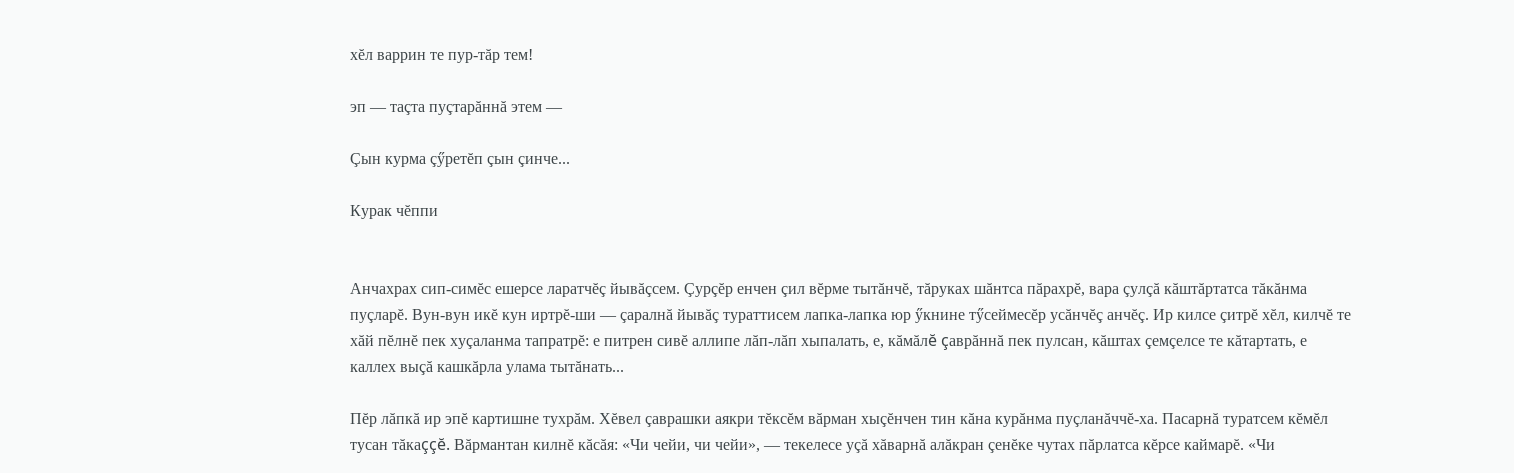хĕл варрин те пур-тăр тем!

эп — таçта пуçтарăннă этем —

Çын курма çӳретĕп çын çинче...

Курак чĕппи


Анчахрах сип-симĕс ешерсе ларатчĕç йывăçсем. Çурçĕр енчен çил вĕрме тытăнчĕ, тăруках шăнтса пăрахрĕ, вара çулçă кăштăртатса тăкăнма пуçларĕ. Вун-вун икĕ кун иртрĕ-ши — çаралнă йывăç тураттисем лапка-лапка юр ӳкнине тӳсеймесĕр усăнчĕç анчĕç. Ир килсе çитрĕ хĕл, килчĕ те хăй пĕлнĕ пек хуçаланма тапратрĕ: е питрен сивĕ аллипе лăп-лăп хыпалать, е, кăмăлĕ çаврăннă пек пулсан, кăштах çемçелсе те кăтартать, е каллех выçă кашкăрла улама тытăнать...

Пĕр лăпкă ир эпĕ картишне тухрăм. Хĕвел çаврашки аякри тĕксĕм вăрман хыçĕнчен тин кăна курăнма пуçланăччĕ-ха. Пасарнă туратсем кĕмĕл тусан тăкаççĕ. Вăрмантан килнĕ кăсăя: «Чи чейи, чи чейи», — текелесе уçă хăварнă алăкран çенĕке чутах пăрлатса кĕрсе каймарĕ. «Чи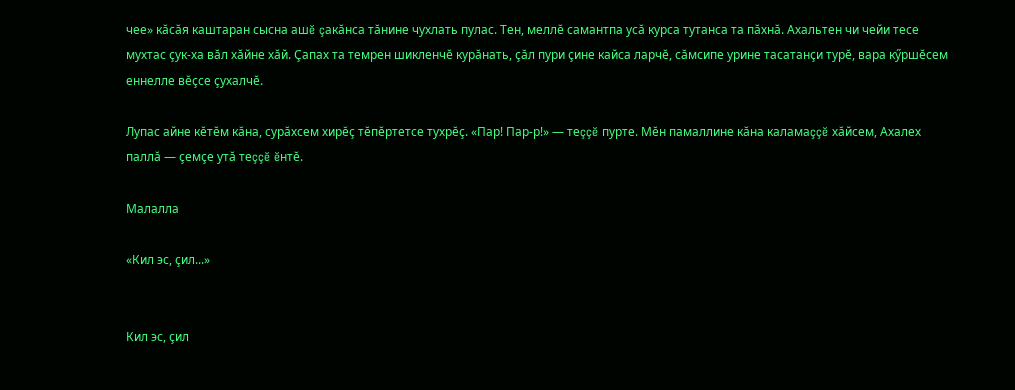чее» кăсăя каштаран сысна ашĕ çакăнса тăнине чухлать пулас. Тен, меллĕ самантпа усă курса тутанса та пăхнă. Ахальтен чи чейи тесе мухтас çук-ха вăл хăйне хăй. Çапах та темрен шикленчĕ курăнать, çăл пури çине кайса ларчĕ, сăмсипе урине тасатанçи турĕ, вара кӳршĕсем еннелле вĕçсе çухалчĕ.

Лупас айне кĕтĕм кăна, сурăхсем хирĕç тĕпĕртетсе тухрĕç. «Пар! Пар-р!» — теççĕ пурте. Мĕн памаллине кăна каламаççĕ хăйсем, Ахалех паллă — çемçе утă теççĕ ĕнтĕ.

Малалла

«Кил эс, çил...»


Кил эс, çил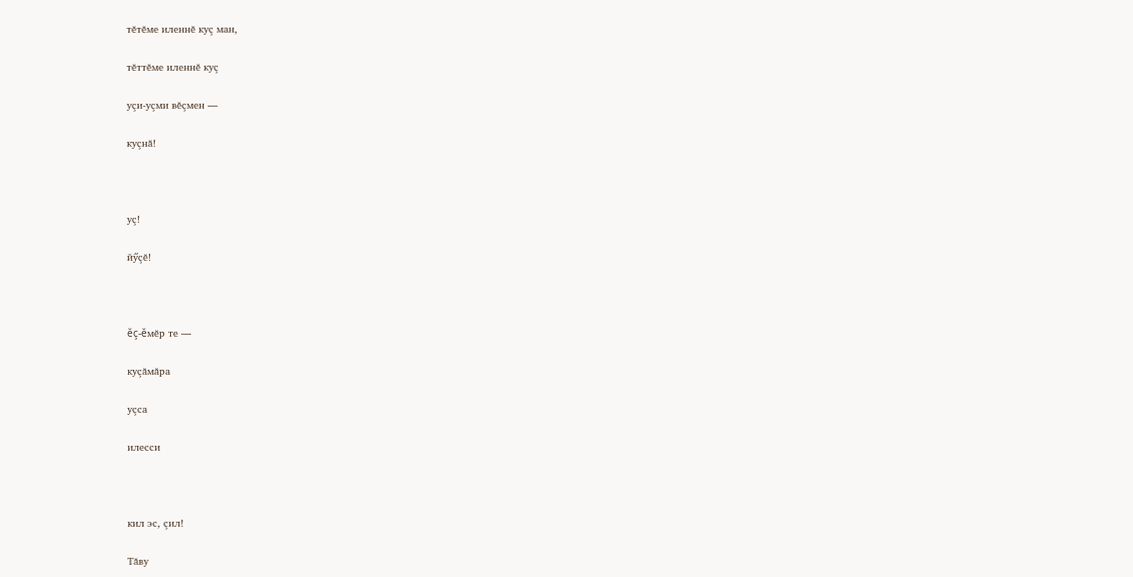тĕтĕме иленнĕ куç ман,

тĕттĕме иленнĕ куç

уçи-уçми вĕçмен —

куçнă!



уç!

йӳçĕ!



ĕç-ĕмĕр те —

куçăмăра

уçса

илесси



кил эс, çил!

Тăву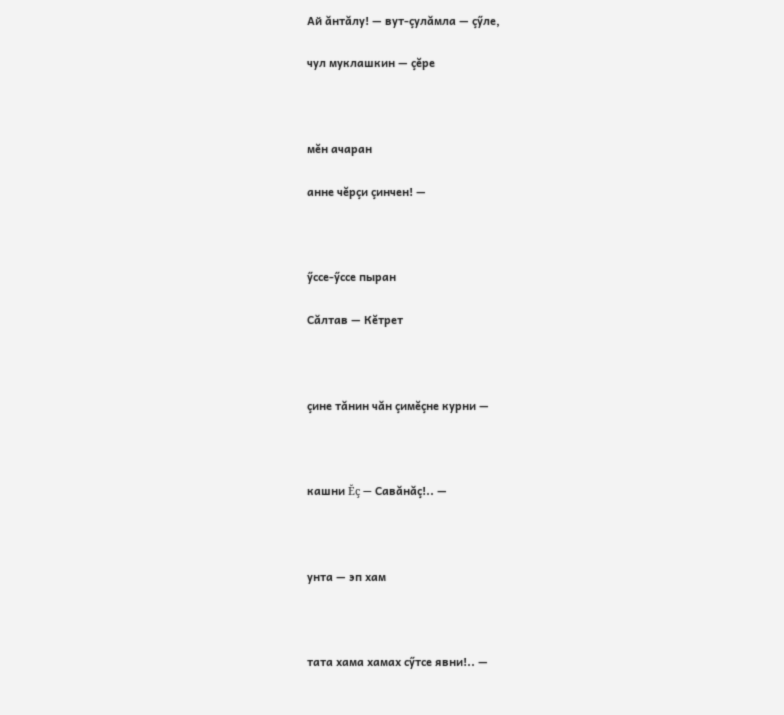Ай ăнтăлу! — вут-çулăмла — çӳле,

чул муклашкин — çĕре



мĕн ачаран

анне чĕрçи çинчен! —



ӳссе-ӳссе пыран

Сăлтав — Кĕтрет



çине тăнин чăн çимĕçне курни —



кашни Ĕç — Савăнăç!.. —



унта — эп хам



тата хама хамах сӳтсе явни!.. —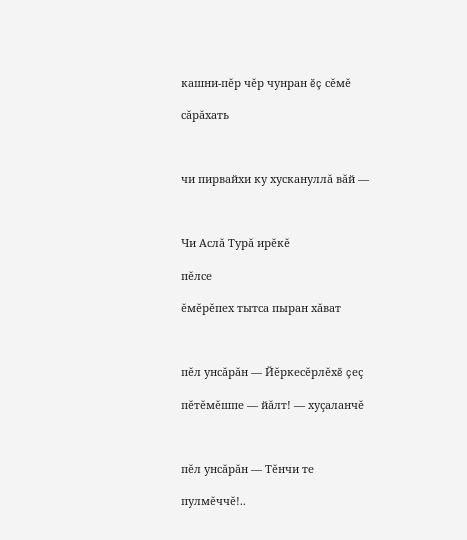кашни-пĕр чĕр чунран ĕç сĕмĕ

сăрăхать



чи пирвайхи ку хускануллă вăй —



Чи Аслă Турă ирĕкĕ

пĕлсе

ĕмĕрĕпех тытса пыран хăват



пĕл унсăрăн — Йĕркесĕрлĕхĕ çеç

пĕтĕмĕшпе — йăлт! — хуçаланчĕ



пĕл унсăрăн — Тĕнчи те

пулмĕччĕ!..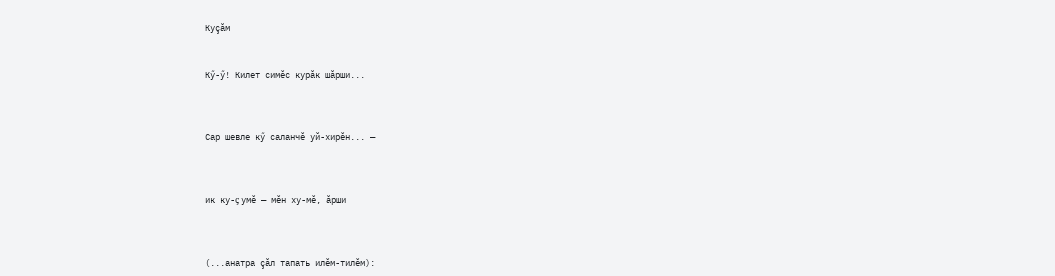Куçăм


Кӳ-ӳ! Килет симĕс курăк шăрши...



Сар шевле кӳ саланчĕ уй-хирĕн... —



ик ку-ç умĕ — мĕн ху-мĕ, ăрши



(...анатра çăл тапать илĕм-тилĕм):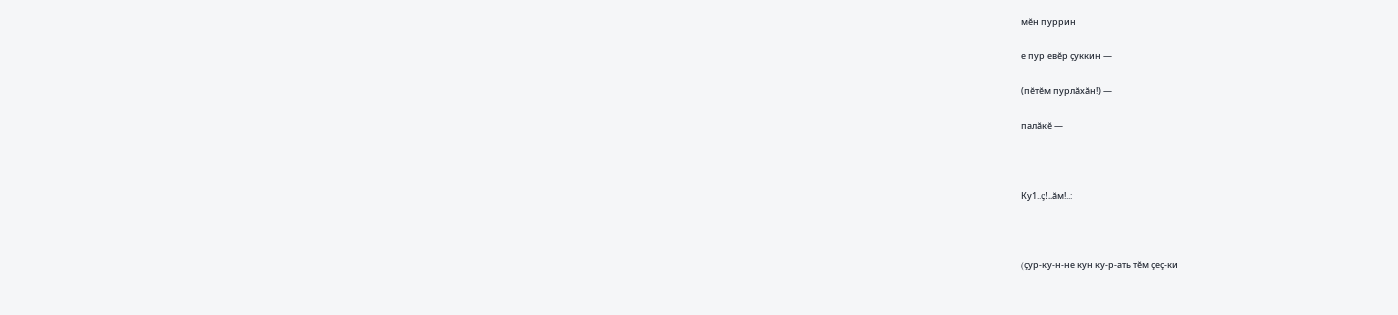мĕн пуррин

е пур евĕр çуккин —

(пĕтĕм пурлăхăн!) —

палăкĕ —



Ку1..ç!..ăм!..:



(çур-ку-н-не кун ку-р-ать тĕм çеç-ки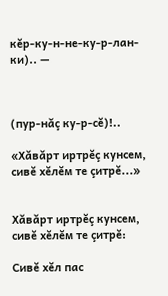кĕр-ку-н-не-ку-р-лан-ки).. —



(пур-нăç ку-р-сĕ)!..

«Хăвăрт иртрĕç кунсем, сивĕ хĕлĕм те çитрĕ...»


Хăвăрт иртрĕç кунсем, сивĕ хĕлĕм те çитрĕ:

Сивĕ хĕл пас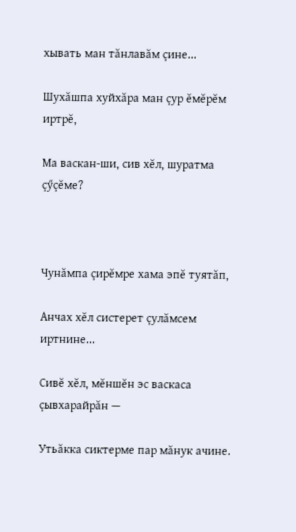хывать ман тăнлавăм çине...

Шухăшпа хуйхăра ман çур ĕмĕрĕм иртрĕ,

Ма васкан-ши, сив хĕл, шуратма çӳçĕме?



Чунăмпа çирĕмре хама эпĕ туятăп,

Анчах хĕл систерет çулăмсем иртнине...

Сивĕ хĕл, мĕншĕн эс васкаса çывхарайрăн —

Утьăкка сиктерме пар мăнук ачине.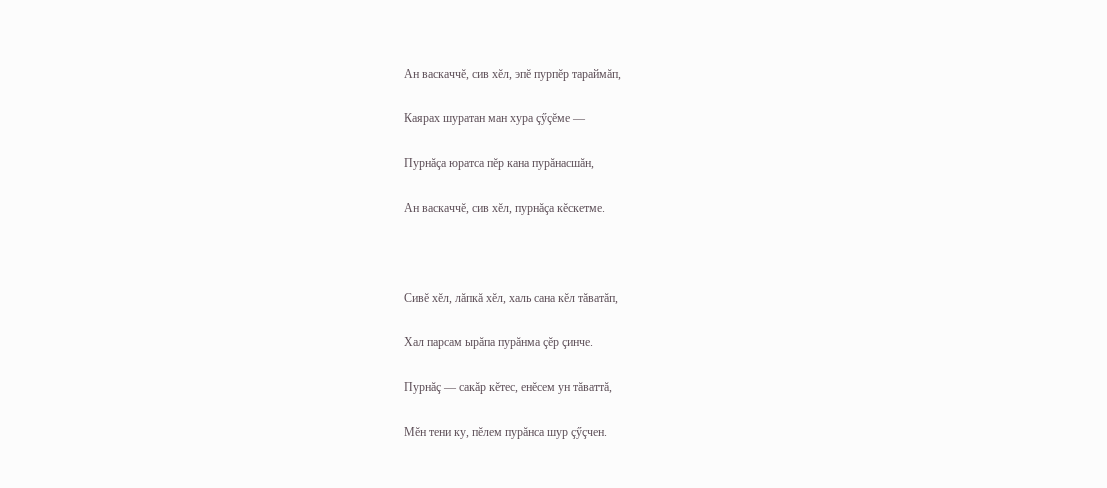Ан васкаччĕ, сив хĕл, эпĕ пурпĕр тараймăп,

Каярах шуратан ман хура çӳçĕме —

Пурнăçа юратса пĕр кана пурăнасшăн,

Ан васкаччĕ, сив хĕл, пурнăçа кĕскетме.



Сивĕ хĕл, лăпкă хĕл, халь сана кĕл тăватăп,

Хал парсам ырăпа пурăнма çĕр çинче.

Пурнăç — сакăр кĕтес, енĕсем ун тăваттă,

Мĕн тени ку, пĕлем пурăнса шур çӳçчен.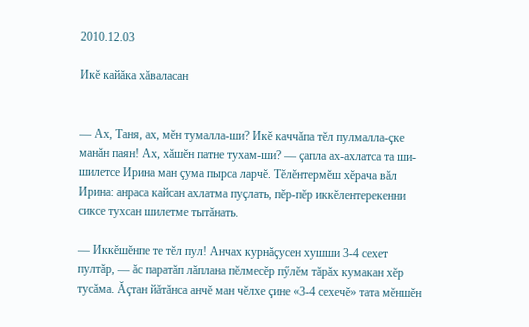2010.12.03

Икĕ кайăка хăваласан


— Ах, Таня, ах, мĕн тумалла-ши? Икĕ каччăпа тĕл пулмалла-çке манăн паян! Ах, хăшĕн патне тухам-ши? — çапла ах-ахлатса та ши-шилетсе Ирина ман çума пырса ларчĕ. Тĕлĕнтермĕш хĕрача вăл Ирина: анраса кайсан ахлатма пуçлать, пĕр-пĕр иккĕлентерекенни сиксе тухсан шилетме тытăнать.

— Иккĕшĕнпе те тĕл пул! Анчах курнăçусен хушши 3-4 сехет пултăр, — ăс паратăп лăплана пĕлмесĕр пӳлĕм тăрăх кумакан хĕр тусăма. Ăçтан йăтăнса анчĕ ман чĕлхе çине «3-4 сехечĕ» тата мĕншĕн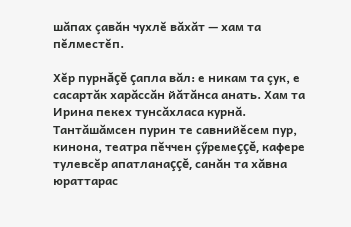шăпах çавăн чухлĕ вăхăт — хам та пĕлместĕп.

Хĕр пурнăçĕ çапла вăл: е никам та çук, е сасартăк харăссăн йăтăнса анать. Хам та Ирина пекех тунсăхласа курнă. Тантăшăмсен пурин те савнийĕсем пур, кинона, театра пĕччен çӳремеççĕ, кафере тулевсĕр апатланаççĕ, санăн та хăвна юраттарас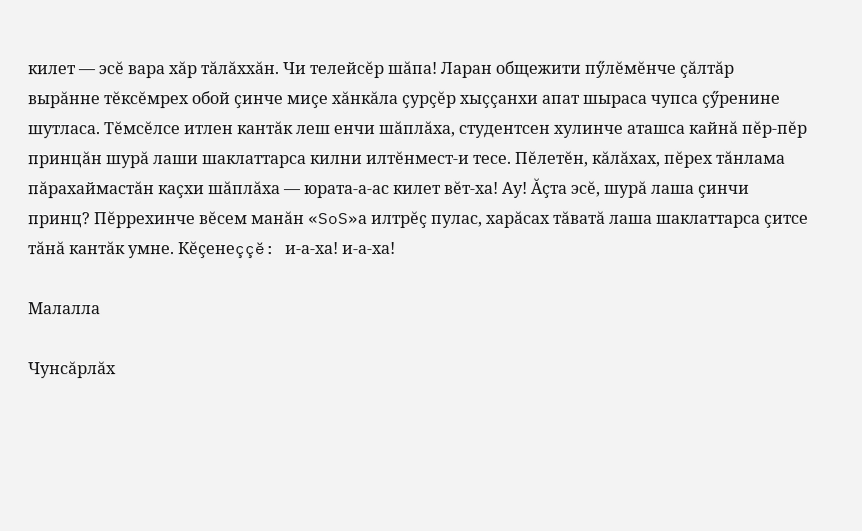килет — эсĕ вара хăр тăлăххăн. Чи телейсĕр шăпа! Ларан общежити пӳлĕмĕнче çăлтăр вырăнне тĕксĕмрех обой çинче миçе хăнкăла çурçĕр хыççанхи апат шыраса чупса çӳренине шутласа. Тĕмсĕлсе итлен кантăк леш енчи шăплăха, студентсен хулинче аташса кайнă пĕр-пĕр принцăн шурă лаши шаклаттарса килни илтĕнмест-и тесе. Пĕлетĕн, кăлăхах, пĕрех тăнлама пăрахаймастăн каçхи шăплăха — юрата-а-ас килет вĕт-ха! Ау! Ăçта эсĕ, шурă лаша çинчи принц? Пĕррехинче вĕсем манăн «SoS»а илтрĕç пулас, харăсах тăватă лаша шаклаттарса çитсе тăнă кантăк умне. Кĕçенеççĕ: и-а-ха! и-а-ха!

Малалла

Чунсăрлăх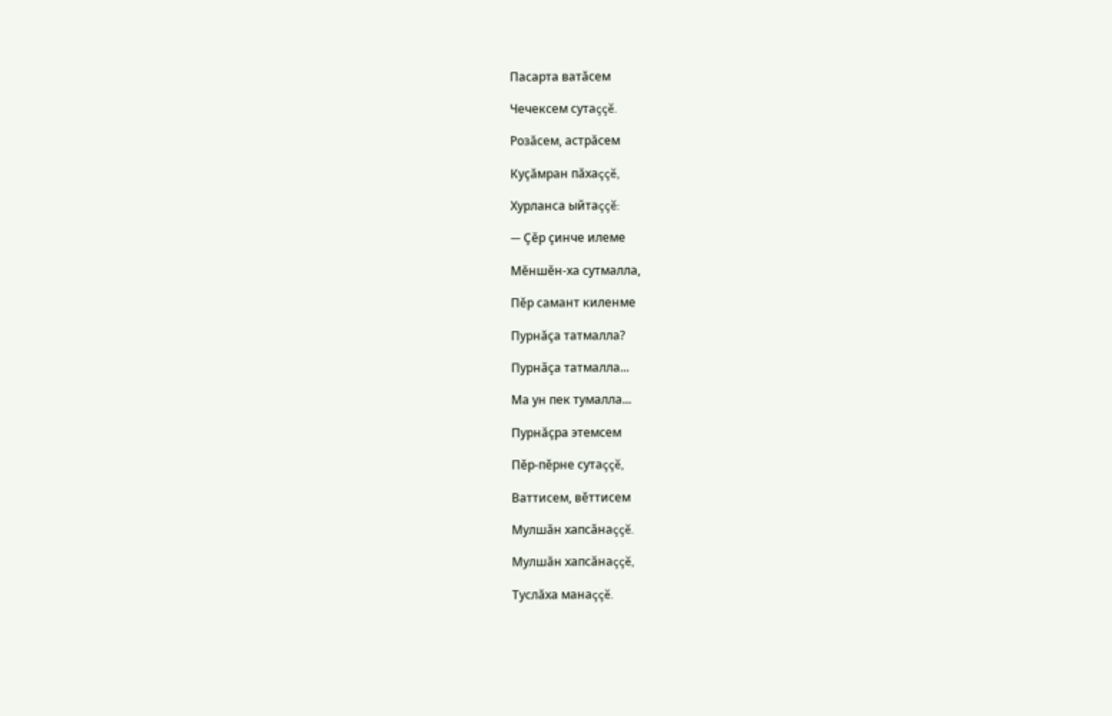Пасарта ватăсем

Чечексем сутаççĕ.

Розăсем, астрăсем

Куçăмран пăхаççĕ,

Хурланса ыйтаççĕ:

— Çĕр çинче илеме

Мĕншĕн-ха сутмалла,

Пĕр самант киленме

Пурнăçа татмалла?

Пурнăçа татмалла...

Ма ун пек тумалла...

Пурнăçра этемсем

Пĕр-пĕрне сутаççĕ,

Ваттисем, вĕттисем

Мулшăн хапсăнаççĕ.

Мулшăн хапсăнаççĕ,

Туслăха манаççĕ.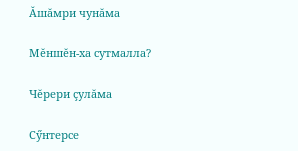Ăшăмри чунăма

Мĕншĕн-ха сутмалла?

Чĕрери çулăма

Сӳнтерсе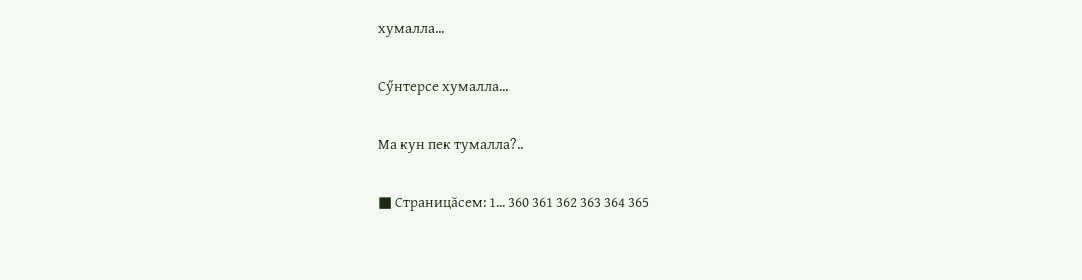хумалла...

Сӳнтерсе хумалла...

Ма кун пек тумалла?..

■ Страницăсем: 1... 360 361 362 363 364 365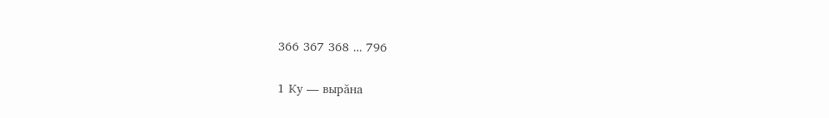366 367 368 ... 796

1 Ку — вырăна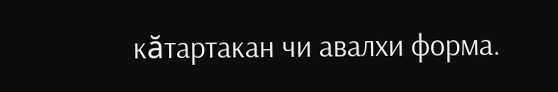кăтартакан чи авалхи форма.